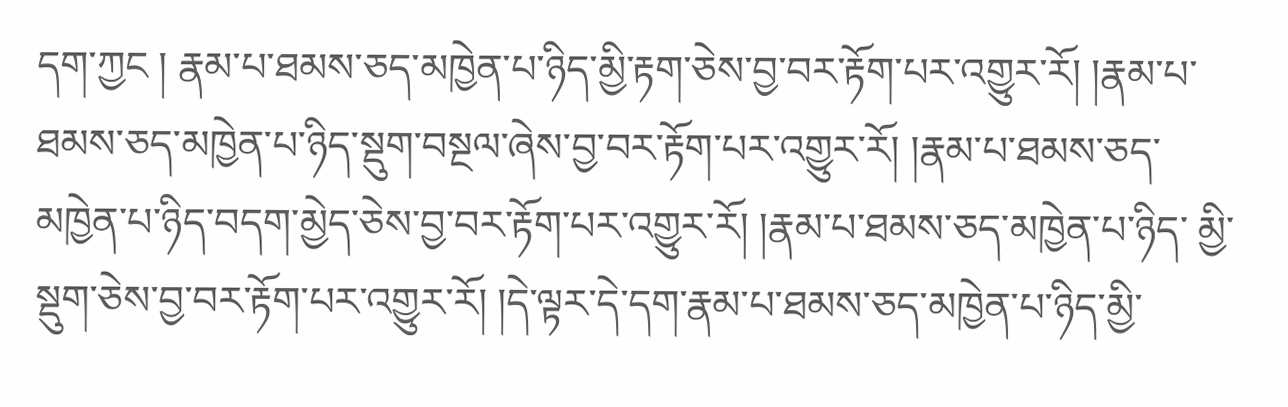དག་ཀྱང ། རྣམ་པ་ཐམས་ཅད་མཁྱེན་པ་ཉིད་མྱི་རྟག་ཅེས་བྱ་བར་རྟོག་པར་འགྱུར་རོ། །རྣམ་པ་ཐམས་ཅད་མཁྱེན་པ་ཉིད་སྡུག་བསྔལ་ཞེས་བྱ་བར་རྟོག་པར་འགྱུར་རོ། །རྣམ་པ་ཐམས་ཅད་མཁྱེན་པ་ཉིད་བདག་མྱེད་ཅེས་བྱ་བར་རྟོག་པར་འགྱུར་རོ། །རྣམ་པ་ཐམས་ཅད་མཁྱེན་པ་ཉིད་ མྱི་སྡུག་ཅེས་བྱ་བར་རྟོག་པར་འགྱུར་རོ། །དེ་ལྟར་དེ་དག་རྣམ་པ་ཐམས་ཅད་མཁྱེན་པ་ཉིད་མྱི་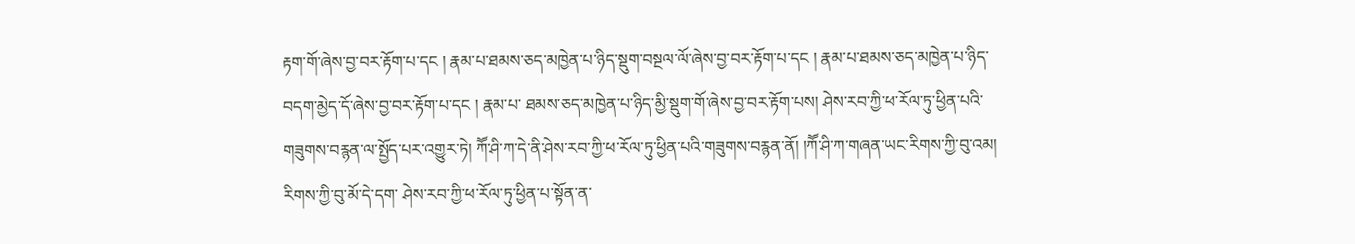རྟག་གོ་ཞེས་བྱ་བར་རྟོག་པ་དང ། རྣམ་པ་ཐམས་ཅད་མཁྱེན་པ་ཉིད་སྡུག་བསྔལ་ལོ་ཞེས་བྱ་བར་རྟོག་པ་དང ། རྣམ་པ་ཐམས་ཅད་མཁྱེན་པ་ཉིད་བདག་མྱེད་དོ་ཞེས་བྱ་བར་རྟོག་པ་དང ། རྣམ་པ་ ཐམས་ཅད་མཁྱེན་པ་ཉིད་མྱི་སྡུག་གོ་ཞེས་བྱ་བར་རྟོག་པས། ཤེས་རབ་ཀྱི་ཕ་རོལ་ཏུ་ཕྱིན་པའི་གཟུགས་བརྙན་ལ་སྤྱོད་པར་འགྱུར་ཏེ། ཀཽ་ཤི་ཀ་དེ་ནི་ཤེས་རབ་ཀྱི་ཕ་རོལ་ཏུ་ཕྱིན་པའི་གཟུགས་བརྙན་ནོ། །ཀཽ་ཤི་ཀ་གཞན་ཡང་རིགས་ཀྱི་བུ་འམ། རིགས་ཀྱི་བུ་མོ་དེ་དག་ ཤེས་རབ་ཀྱི་ཕ་རོལ་ཏུ་ཕྱིན་པ་སྟོན་ན་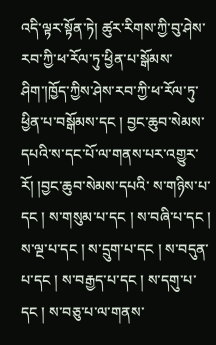འདི་ལྟར་སྟོན་ཏེ། ཚུར་རིགས་ཀྱི་བུ་ཤེས་རབ་ཀྱི་ཕ་རོལ་ཏུ་ཕྱིན་པ་སྒོམས་ཤིག་།ཁྱོད་ཀྱིས་ཤེས་རབ་ཀྱི་ཕ་རོལ་ཏུ་ཕྱིན་པ་བསྒོམས་དང ། བྱང་ཆུབ་སེམས་དཔའི་ས་དང་པོ་ལ་གནས་པར་འགྱུར་རོ། །བྱང་ཆུབ་སེམས་དཔའི་ ས་གཉིས་པ་དང ། ས་གསུམ་པ་དང ། ས་བཞི་པ་དང ། ས་ལྔ་པ་དང ། ས་དྲུག་པ་དང ། ས་བདུན་པ་དང ། ས་བརྒྱད་པ་དང ། ས་དགུ་པ་དང ། ས་བཅུ་པ་ལ་གནས་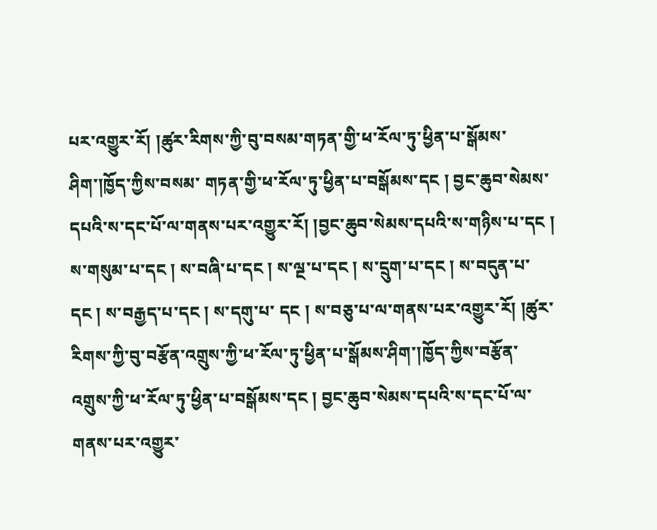པར་འགྱུར་རོ། །ཚུར་རིགས་ཀྱི་བུ་བསམ་གཏན་གྱི་ཕ་རོལ་ཏུ་ཕྱིན་པ་སྒོམས་ཤིག་།ཁྱོད་ཀྱིས་བསམ་ གཏན་གྱི་ཕ་རོལ་ཏུ་ཕྱིན་པ་བསྒོམས་དང ། བྱང་ཆུབ་སེམས་དཔའི་ས་དང་པོ་ལ་གནས་པར་འགྱུར་རོ། །བྱང་ཆུབ་སེམས་དཔའི་ས་གཉིས་པ་དང ། ས་གསུམ་པ་དང ། ས་བཞི་པ་དང ། ས་ལྔ་པ་དང ། ས་དྲུག་པ་དང ། ས་བདུན་པ་དང ། ས་བརྒྱད་པ་དང ། ས་དགུ་པ་ དང ། ས་བཅུ་པ་ལ་གནས་པར་འགྱུར་རོ། །ཚུར་རིགས་ཀྱི་བུ་བརྩོན་འགྲུས་ཀྱི་ཕ་རོལ་ཏུ་ཕྱིན་པ་སྒོམས་ཤིག་།ཁྱོད་ཀྱིས་བརྩོན་འགྲུས་ཀྱི་ཕ་རོལ་ཏུ་ཕྱིན་པ་བསྒོམས་དང ། བྱང་ཆུབ་སེམས་དཔའི་ས་དང་པོ་ལ་གནས་པར་འགྱུར་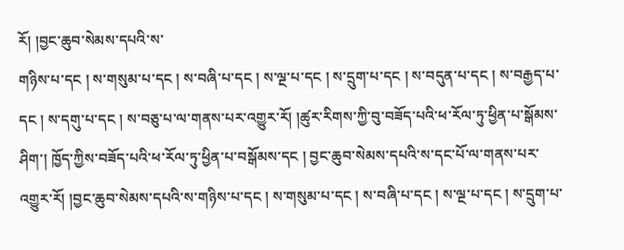རོ། །བྱང་ཆུབ་སེམས་དཔའི་ས་
གཉིས་པ་དང ། ས་གསུམ་པ་དང ། ས་བཞི་པ་དང ། ས་ལྔ་པ་དང ། ས་དྲུག་པ་དང ། ས་བདུན་པ་དང ། ས་བརྒྱད་པ་དང ། ས་དགུ་པ་དང ། ས་བཅུ་པ་ལ་གནས་པར་འགྱུར་རོ། །ཚུར་རིགས་ཀྱི་བུ་བཟོད་པའི་ཕ་རོལ་ཏུ་ཕྱིན་པ་སྒོམས་ཤིག་། ཁྱོད་ཀྱིས་བཟོད་པའི་ཕ་རོལ་ཏུ་ཕྱིན་པ་བསྒོམས་དང ། བྱང་ཆུབ་སེམས་དཔའི་ས་དང་པོ་ལ་གནས་པར་འགྱུར་རོ། །བྱང་ཆུབ་སེམས་དཔའི་ས་གཉིས་པ་དང ། ས་གསུམ་པ་དང ། ས་བཞི་པ་དང ། ས་ལྔ་པ་དང ། ས་དྲུག་པ་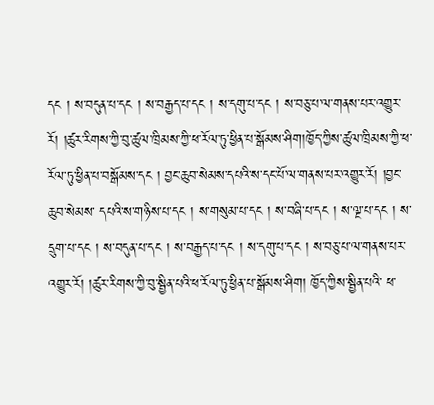དང ། ས་བདུན་པ་དང ། ས་བརྒྱད་པ་དང ། ས་དགུ་པ་དང ། ས་བཅུ་པ་ལ་གནས་པར་འགྱུར་རོ། །ཚུར་རིགས་ཀྱི་བུ་ཚུལ་ཁྲིམས་ཀྱི་ཕ་རོལ་ཏུ་ཕྱིན་པ་སྒོམས་ཤིག།ཁྱོད་ཀྱིས་ཚུལ་ཁྲིམས་ཀྱི་ཕ་རོལ་ཏུ་ཕྱིན་པ་བསྒོམས་དང ། བྱང་ཆུབ་སེམས་དཔའི་ས་དང་པོ་ལ་གནས་པར་འགྱུར་རོ། །བྱང་ཆུབ་སེམས་ དཔའི་ས་གཉིས་པ་དང ། ས་གསུམ་པ་དང ། ས་བཞི་པ་དང ། ས་ལྔ་པ་དང ། ས་དྲུག་པ་དང ། ས་བདུན་པ་དང ། ས་བརྒྱད་པ་དང ། ས་དགུ་པ་དང ། ས་བཅུ་པ་ལ་གནས་པར་འགྱུར་རོ། །ཚུར་རིགས་ཀྱི་བུ་སྦྱིན་པའི་ཕ་རོལ་ཏུ་ཕྱིན་པ་སྒོམས་ཤིག། ཁྱོད་ཀྱིས་སྦྱིན་པའི་ ཕ་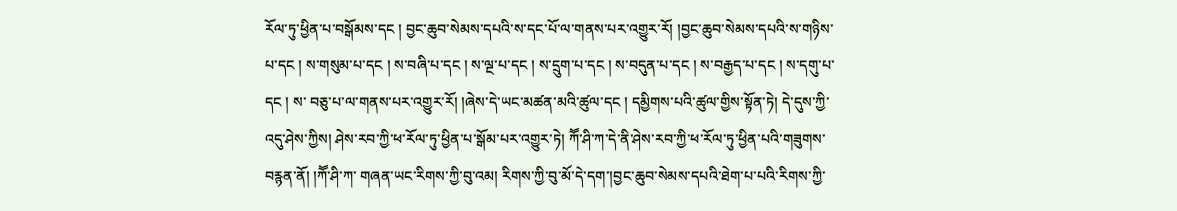རོལ་ཏུ་ཕྱིན་པ་བསྒོམས་དང ། བྱང་ཆུབ་སེམས་དཔའི་ས་དང་པོ་ལ་གནས་པར་འགྱུར་རོ། །བྱང་ཆུབ་སེམས་དཔའི་ས་གཉིས་པ་དང ། ས་གསུམ་པ་དང ། ས་བཞི་པ་དང ། ས་ལྔ་པ་དང ། ས་དྲུག་པ་དང ། ས་བདུན་པ་དང ། ས་བརྒྱད་པ་དང ། ས་དགུ་པ་དང ། ས་ བཅུ་པ་ལ་གནས་པར་འགྱུར་རོ། །ཞེས་དེ་ཡང་མཚན་མའི་ཚུལ་དང ། དམྱིགས་པའི་ཚུལ་གྱིས་སྟོན་ཏེ། དེ་དུས་ཀྱི་འདུ་ཤེས་ཀྱིས། ཤེས་རབ་ཀྱི་ཕ་རོལ་ཏུ་ཕྱིན་པ་སྒོམ་པར་འགྱུར་ཏེ། ཀཽ་ཤི་ཀ་དེ་ནི་ཤེས་རབ་ཀྱི་ཕ་རོལ་ཏུ་ཕྱིན་པའི་གཟུགས་བརྙན་ནོ། །ཀཽ་ཤི་ཀ་ གཞན་ཡང་རིགས་ཀྱི་བུ་འམ། རིགས་ཀྱི་བུ་མོ་དེ་དག་།བྱང་ཆུབ་སེམས་དཔའི་ཐེག་པ་པའི་རིགས་ཀྱི་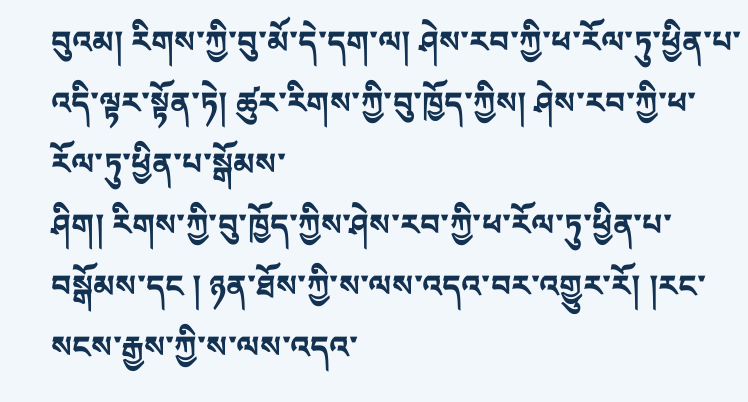བུའམ། རིགས་ཀྱི་བུ་མོ་དེ་དག་ལ། ཤེས་རབ་ཀྱི་ཕ་རོལ་ཏུ་ཕྱིན་པ་འདི་ལྟར་སྟོན་ཏེ། ཚུར་རིགས་ཀྱི་བུ་ཁྱོད་ཀྱིས། ཤེས་རབ་ཀྱི་ཕ་རོལ་ཏུ་ཕྱིན་པ་སྒོམས་
ཤིག། རིགས་ཀྱི་བུ་ཁྱོད་ཀྱིས་ཤེས་རབ་ཀྱི་ཕ་རོལ་ཏུ་ཕྱིན་པ་བསྒོམས་དང ། ཉན་ཐོས་ཀྱི་ས་ལས་འདའ་བར་འགྱུར་རོ། །རང་སངས་རྒྱས་ཀྱི་ས་ལས་འདའ་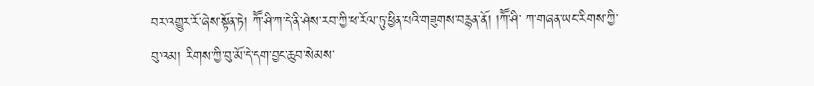བར་འགྱུར་རོ་ཞེས་སྟོན་ཏེ། ཀཽ་ཤི་ཀ་དེ་ནི་ཤེས་རབ་ཀྱི་ཕ་རོལ་ཏུ་ཕྱིན་པའི་གཟུགས་བརྙན་ནོ། །ཀཽ་ཤི་ ཀ་གཞན་ཡང་རིགས་ཀྱི་བུ་འམ། རིགས་ཀྱི་བུ་མོ་དེ་དག་བྱང་ཆུབ་སེམས་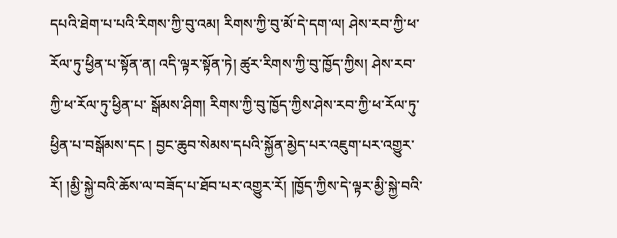དཔའི་ཐེག་པ་པའི་རིགས་ཀྱི་བུ་འམ། རིགས་ཀྱི་བུ་མོ་དེ་དག་ལ། ཤེས་རབ་ཀྱི་ཕ་རོལ་ཏུ་ཕྱིན་པ་སྟོན་ན། འདི་ལྟར་སྟོན་ཏེ། ཚུར་རིགས་ཀྱི་བུ་ཁྱོད་ཀྱིས། ཤེས་རབ་ཀྱི་ཕ་རོལ་ཏུ་ཕྱིན་པ་ སྒོམས་ཤིག། རིགས་ཀྱི་བུ་ཁྱོད་ཀྱིས་ཤེས་རབ་ཀྱི་ཕ་རོལ་ཏུ་ཕྱིན་པ་བསྒོམས་དང ། བྱང་ཆུབ་སེམས་དཔའི་སྐྱོན་མྱེད་པར་འཇུག་པར་འགྱུར་རོ། །མྱི་སྐྱེ་བའི་ཆོས་ལ་བཟོད་པ་ཐོབ་པར་འགྱུར་རོ། །ཁྱོད་ཀྱིས་དེ་ལྟར་མྱི་སྐྱེ་བའི་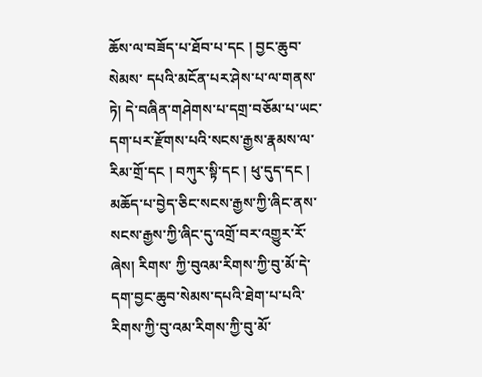ཆོས་ལ་བཟོད་པ་ཐོབ་པ་དང ། བྱང་ཆུབ་སེམས་ དཔའི་མངོན་པར་ཤེས་པ་ལ་གནས་ཏེ། དེ་བཞིན་གཤེགས་པ་དགྲ་བཅོམ་པ་ཡང་དག་པར་རྫོགས་པའི་སངས་རྒྱས་རྣམས་ལ་རིམ་གྲོ་དང ། བཀུར་སྟི་དང ། ཕུ་དུད་དང ། མཆོད་པ་བྱེད་ཅིང་སངས་རྒྱས་ཀྱི་ཞིང་ནས་སངས་རྒྱས་ཀྱི་ཞིང་དུ་འགྲོ་བར་འགྱུར་རོ་ཞེས། རིགས་ ཀྱི་བུའམ་རིགས་ཀྱི་བུ་མོ་དེ་དག་བྱང་ཆུབ་སེམས་དཔའི་ཐེག་པ་པའི་རིགས་ཀྱི་བུ་འམ་རིགས་ཀྱི་བུ་མོ་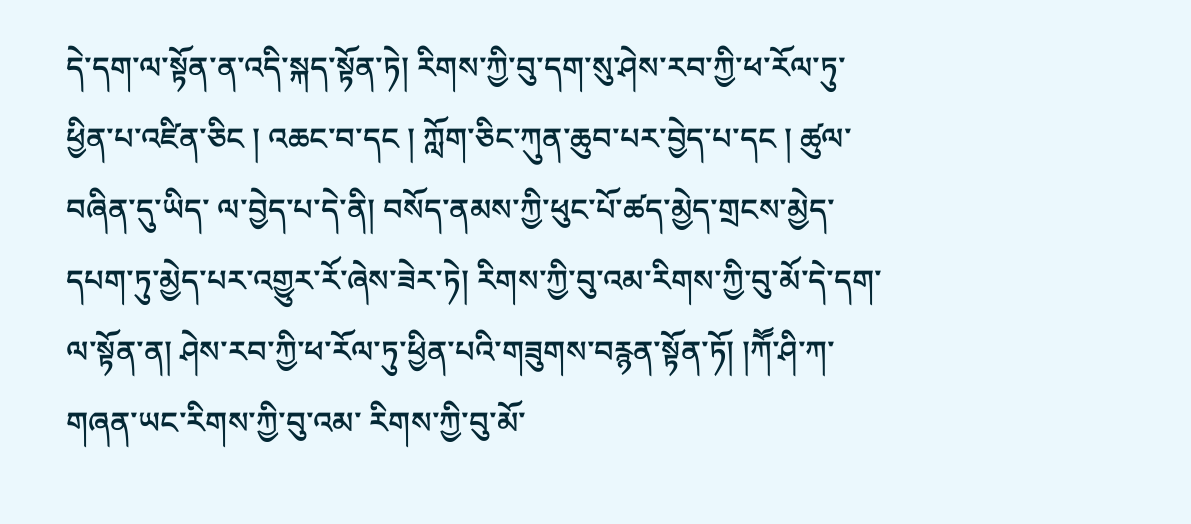དེ་དག་ལ་སྟོན་ན་འདི་སྐད་སྟོན་ཏེ། རིགས་ཀྱི་བུ་དག་སུ་ཤེས་རབ་ཀྱི་ཕ་རོལ་ཏུ་ཕྱིན་པ་འཛིན་ཅིང ། འཆང་བ་དང ། ཀློག་ཅིང་ཀུན་ཆུབ་པར་བྱེད་པ་དང ། ཚུལ་བཞིན་དུ་ཡིད་ ལ་བྱེད་པ་དེ་ནི། བསོད་ནམས་ཀྱི་ཕུང་པོ་ཚད་མྱེད་གྲངས་མྱེད་དཔག་ཏུ་མྱེད་པར་འགྱུར་རོ་ཞེས་ཟེར་ཏེ། རིགས་ཀྱི་བུ་འམ་རིགས་ཀྱི་བུ་མོ་དེ་དག་ལ་སྟོན་ན། ཤེས་རབ་ཀྱི་ཕ་རོལ་ཏུ་ཕྱིན་པའི་གཟུགས་བརྙན་སྟོན་ཏོ། །ཀཽ་ཤི་ཀ་གཞན་ཡང་རིགས་ཀྱི་བུ་འམ་ རིགས་ཀྱི་བུ་མོ་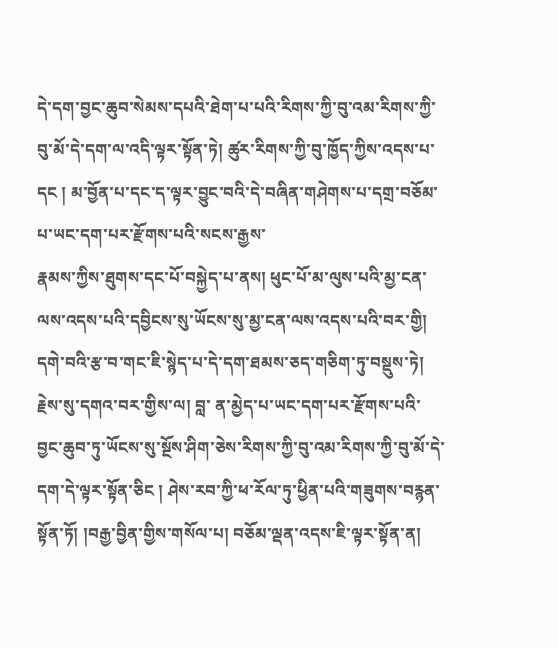དེ་དག་བྱང་ཆུབ་སེམས་དཔའི་ཐེག་པ་པའི་རིགས་ཀྱི་བུ་འམ་རིགས་ཀྱི་བུ་མོ་དེ་དག་ལ་འདི་ལྟར་སྟོན་ཏེ། ཚུར་རིགས་ཀྱི་བུ་ཁྱོད་ཀྱིས་འདས་པ་དང ། མ་བྱོན་པ་དང་ད་ལྟར་བྱུང་བའི་དེ་བཞིན་གཤེགས་པ་དགྲ་བཅོམ་པ་ཡང་དག་པར་རྫོགས་པའི་སངས་རྒྱས་
རྣམས་ཀྱིས་ཐུགས་དང་པོ་བསྐྱེད་པ་ནས། ཕུང་པོ་མ་ལུས་པའི་མྱ་ངན་ལས་འདས་པའི་དབྱིངས་སུ་ཡོངས་སུ་མྱ་ངན་ལས་འདས་པའི་བར་གྱི། དགེ་བའི་རྩ་བ་གང་ཇི་སྙེད་པ་དེ་དག་ཐམས་ཅད་གཅིག་ཏུ་བསྡུས་ཏེ། རྗེས་སུ་དགའ་བར་གྱིས་ལ། བླ་ ན་མྱེད་པ་ཡང་དག་པར་རྫོགས་པའི་བྱང་ཆུབ་ཏུ་ཡོངས་སུ་སྔོས་ཤིག་ཅེས་རིགས་ཀྱི་བུ་འམ་རིགས་ཀྱི་བུ་མོ་དེ་དག་དེ་ལྟར་སྟོན་ཅིང ། ཤེས་རབ་ཀྱི་ཕ་རོལ་ཏུ་ཕྱིན་པའི་གཟུགས་བརྙན་སྟོན་ཏོ། །བརྒྱ་བྱིན་གྱིས་གསོལ་པ། བཅོམ་ལྡན་འདས་ཇི་ལྟར་སྟོན་ན།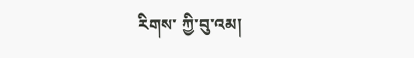རིགས་ ཀྱི་བུ་འམ།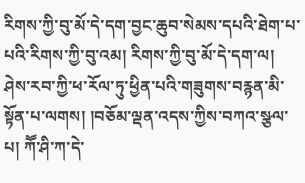རིགས་ཀྱི་བུ་མོ་དེ་དག་བྱང་ཆུབ་སེམས་དཔའི་ཐེག་པ་པའི་རིགས་ཀྱི་བུ་འམ། རིགས་ཀྱི་བུ་མོ་དེ་དག་ལ། ཤེས་རབ་ཀྱི་ཕ་རོལ་ཏུ་ཕྱིན་པའི་གཟུགས་བརྙན་མི་སྟོན་པ་ལགས། །བཅོམ་ལྡན་འདས་ཀྱིས་བཀའ་སྩལ་པ། ཀཽ་ཤི་ཀ་དེ་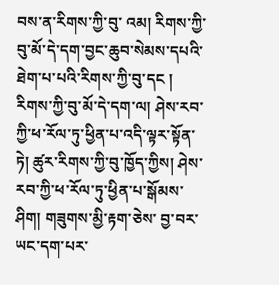བས་ན་རིགས་ཀྱི་བུ་ འམ། རིགས་ཀྱི་བུ་མོ་དེ་དག་བྱང་ཆུབ་སེམས་དཔའི་ཐེག་པ་པའི་རིགས་ཀྱི་བུ་དང ། རིགས་ཀྱི་བུ་མོ་དེ་དག་ལ། ཤེས་རབ་ཀྱི་ཕ་རོལ་ཏུ་ཕྱིན་པ་འདི་ལྟར་སྟོན་ཏེ། ཚུར་རིགས་ཀྱི་བུ་ཁྱོད་ཀྱིས། ཤེས་རབ་ཀྱི་ཕ་རོལ་ཏུ་ཕྱིན་པ་སྒོམས་ཤིག། གཟུགས་མྱི་རྟག་ཅེས་ བྱ་བར་ཡང་དག་པར་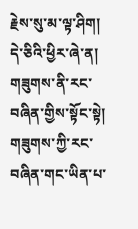རྗེས་སུ་མ་ལྟ་ཤིག། དེ་ཅིའི་ཕྱིར་ཞེ་ན། གཟུགས་ནི་རང་བཞིན་གྱིས་སྟོང་སྟེ། གཟུགས་ཀྱི་རང་བཞིན་གང་ཡིན་པ་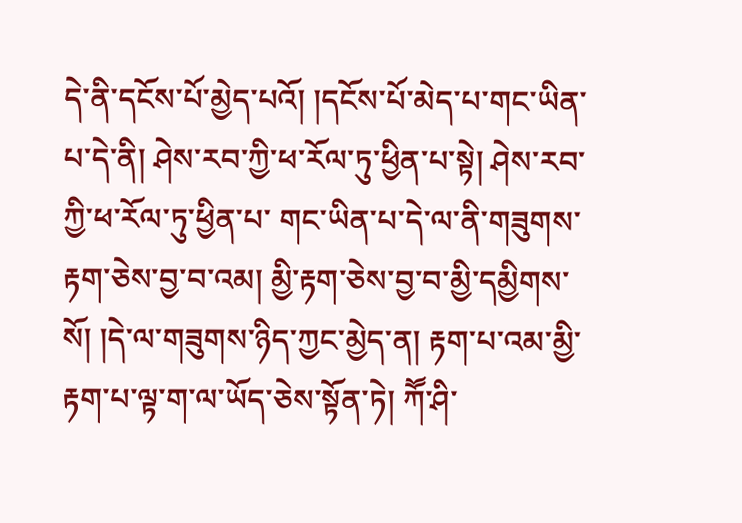དེ་ནི་དངོས་པོ་མྱེད་པའོ། །དངོས་པོ་མེད་པ་གང་ཡིན་པ་དེ་ནི། ཤེས་རབ་ཀྱི་ཕ་རོལ་ཏུ་ཕྱིན་པ་སྟེ། ཤེས་རབ་ཀྱི་ཕ་རོལ་ཏུ་ཕྱིན་པ་ གང་ཡིན་པ་དེ་ལ་ནི་གཟུགས་རྟག་ཅེས་བྱ་བ་འམ། མྱི་རྟག་ཅེས་བྱ་བ་མྱི་དམྱིགས་སོ། །དེ་ལ་གཟུགས་ཉིད་ཀྱང་མྱེད་ན། རྟག་པ་འམ་མྱི་རྟག་པ་ལྟ་ག་ལ་ཡོད་ཅེས་སྟོན་ཏེ། ཀཽ་ཤི་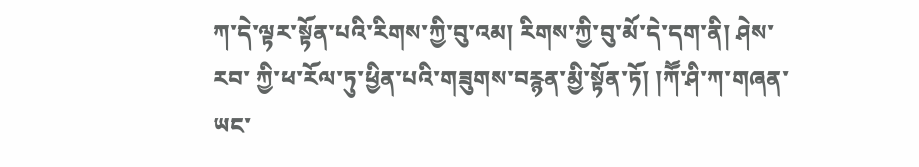ཀ་དེ་ལྟར་སྟོན་པའི་རིགས་ཀྱི་བུ་འམ། རིགས་ཀྱི་བུ་མོ་དེ་དག་ནི། ཤེས་རབ་ ཀྱི་ཕ་རོལ་ཏུ་ཕྱིན་པའི་གཟུགས་བརྙན་མྱི་སྟོན་ཏོ། །ཀཽ་ཤི་ཀ་གཞན་ཡང་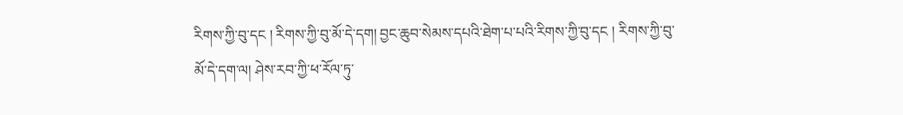རིགས་ཀྱི་བུ་དང ། རིགས་ཀྱི་བུ་མོ་དེ་དག། བྱང་ཆུབ་སེམས་དཔའི་ཐེག་པ་པའི་རིགས་ཀྱི་བུ་དང ། རིགས་ཀྱི་བུ་མོ་དེ་དག་ལ། ཤེས་རབ་ཀྱི་ཕ་རོལ་ཏུ་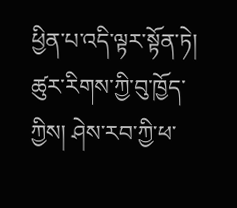ཕྱིན་པ་འདི་ལྟར་སྟོན་ཏེ།
ཚུར་རིགས་ཀྱི་བུ་ཁྱོད་ཀྱིས། ཤེས་རབ་ཀྱི་ཕ་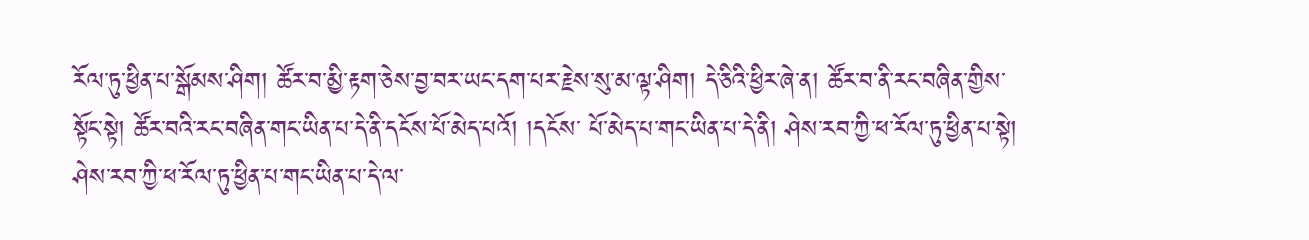རོལ་ཏུ་ཕྱིན་པ་སྒོམས་ཤིག། ཚོར་བ་མྱི་རྟག་ཅེས་བྱ་བར་ཡང་དག་པར་རྗེས་སུ་མ་ལྟ་ཤིག། དེ་ཅིའི་ཕྱིར་ཞེ་ན། ཚོར་བ་ནི་རང་བཞིན་གྱིས་སྟོང་སྟེ། ཚོར་བའི་རང་བཞིན་གང་ཡིན་པ་དེ་ནི་དངོས་པོ་མེད་པའོ། །དངོས་ པོ་མེད་པ་གང་ཡིན་པ་དེ་ནི། ཤེས་རབ་ཀྱི་ཕ་རོལ་ཏུ་ཕྱིན་པ་སྟེ། ཤེས་རབ་ཀྱི་ཕ་རོལ་ཏུ་ཕྱིན་པ་གང་ཡིན་པ་དེ་ལ་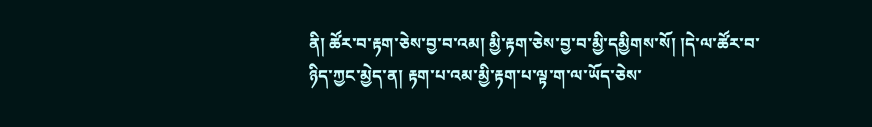ནི། ཚོར་བ་རྟག་ཅེས་བྱ་བ་འམ། མྱི་རྟག་ཅེས་བྱ་བ་མྱི་དམྱིགས་སོ། །དེ་ལ་ཚོར་བ་ཉིད་ཀྱང་མྱེད་ན། རྟག་པ་འམ་མྱི་རྟག་པ་ལྟ་ག་ལ་ཡོད་ཅེས་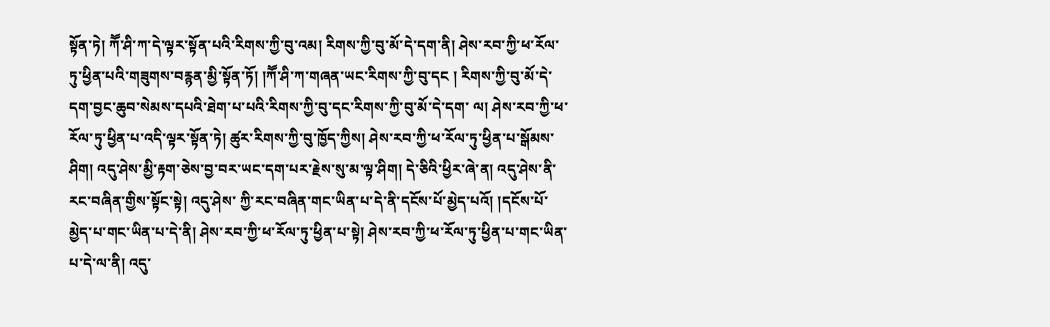སྟོན་ཏེ། ཀཽ་ཤི་ཀ་དེ་ལྟར་སྟོན་པའི་རིགས་ཀྱི་བུ་འམ། རིགས་ཀྱི་བུ་མོ་དེ་དག་ནི། ཤེས་རབ་ཀྱི་ཕ་རོལ་ཏུ་ཕྱིན་པའི་གཟུགས་བརྙན་མྱི་སྟོན་ཏོ། །ཀཽ་ཤི་ཀ་གཞན་ཡང་རིགས་ཀྱི་བུ་དང ། རིགས་ཀྱི་བུ་མོ་དེ་དག་བྱང་ཆུབ་སེམས་དཔའི་ཐེག་པ་པའི་རིགས་ཀྱི་བུ་དང་རིགས་ཀྱི་བུ་མོ་དེ་དག་ ལ། ཤེས་རབ་ཀྱི་ཕ་རོལ་ཏུ་ཕྱིན་པ་འདི་ལྟར་སྟོན་ཏེ། ཚུར་རིགས་ཀྱི་བུ་ཁྱོད་ཀྱིས། ཤེས་རབ་ཀྱི་ཕ་རོལ་ཏུ་ཕྱིན་པ་སྒོམས་ཤིག། འདུ་ཤེས་མྱི་རྟག་ཅེས་བྱ་བར་ཡང་དག་པར་རྗེས་སུ་མ་ལྟ་ཤིག། དེ་ཅིའི་ཕྱིར་ཞེ་ན། འདུ་ཤེས་ནི་རང་བཞིན་གྱིས་སྟོང་སྟེ། འདུ་ཤེས་ ཀྱི་རང་བཞིན་གང་ཡིན་པ་དེ་ནི་དངོས་པོ་མྱེད་པའོ། །དངོས་པོ་མྱེད་པ་གང་ཡིན་པ་དེ་ནི། ཤེས་རབ་ཀྱི་ཕ་རོལ་ཏུ་ཕྱིན་པ་སྟེ། ཤེས་རབ་ཀྱི་ཕ་རོལ་ཏུ་ཕྱིན་པ་གང་ཡིན་པ་དེ་ལ་ནི། འདུ་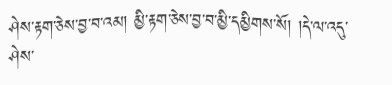ཤེས་རྟག་ཅེས་བྱ་བ་འམ། མྱི་རྟག་ཅེས་བྱ་བ་མྱི་དམྱིགས་སོ། །དེ་ལ་འདུ་ཤེས་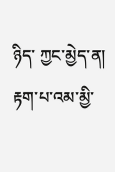ཉིད་ ཀྱང་མྱེད་ན། རྟག་པ་འམ་མྱི་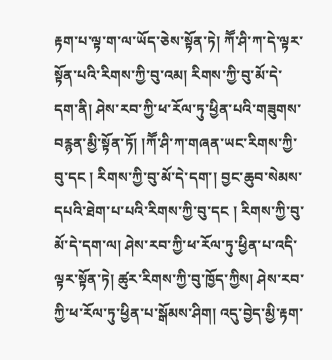རྟག་པ་ལྟ་ག་ལ་ཡོད་ཅེས་སྟོན་ཏེ། ཀཽ་ཤི་ཀ་དེ་ལྟར་སྟོན་པའི་རིགས་ཀྱི་བུ་འམ། རིགས་ཀྱི་བུ་མོ་དེ་དག་ནི། ཤེས་རབ་ཀྱི་ཕ་རོལ་ཏུ་ཕྱིན་པའི་གཟུགས་བརྙན་མྱི་སྟོན་ཏོ། །ཀཽ་ཤི་ཀ་གཞན་ཡང་རིགས་ཀྱི་བུ་དང ། རིགས་ཀྱི་བུ་མོ་དེ་དག་། བྱང་ཆུབ་སེམས་དཔའི་ཐེག་པ་པའི་རིགས་ཀྱི་བུ་དང ། རིགས་ཀྱི་བུ་མོ་དེ་དག་ལ། ཤེས་རབ་ཀྱི་ཕ་རོལ་ཏུ་ཕྱིན་པ་འདི་ལྟར་སྟོན་ཏེ། ཚུར་རིགས་ཀྱི་བུ་ཁྱོད་ཀྱིས། ཤེས་རབ་ཀྱི་ཕ་རོལ་ཏུ་ཕྱིན་པ་སྒོམས་ཤིག། འདུ་བྱེད་མྱི་རྟག་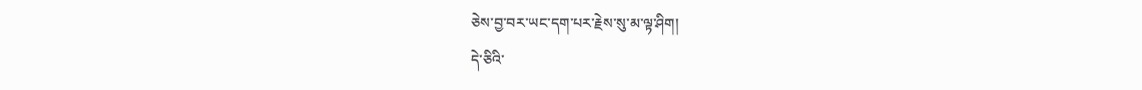ཅེས་བྱ་བར་ཡང་དག་པར་རྗེས་སུ་མ་ལྟ་ཤིག།
དེ་ཅིའི་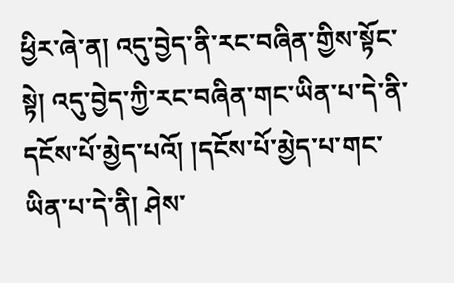ཕྱིར་ཞེ་ན། འདུ་བྱེད་ནི་རང་བཞིན་གྱིས་སྟོང་སྟེ། འདུ་བྱེད་ཀྱི་རང་བཞིན་གང་ཡིན་པ་དེ་ནི་དངོས་པོ་མྱེད་པའོ། །དངོས་པོ་མྱེད་པ་གང་ཡིན་པ་དེ་ནི། ཤེས་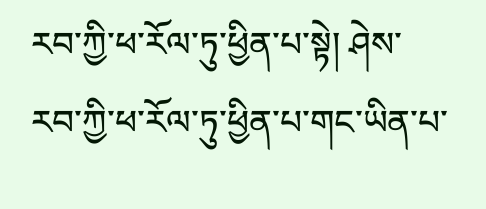རབ་ཀྱི་ཕ་རོལ་ཏུ་ཕྱིན་པ་སྟེ། ཤེས་རབ་ཀྱི་ཕ་རོལ་ཏུ་ཕྱིན་པ་གང་ཡིན་པ་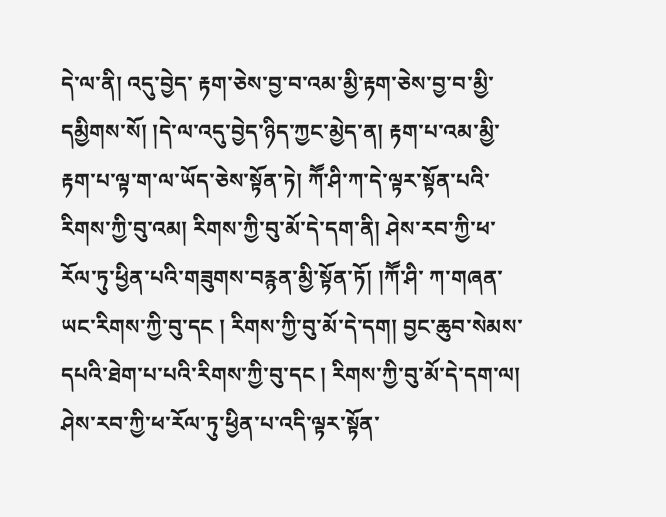དེ་ལ་ནི། འདུ་བྱེད་ རྟག་ཅེས་བྱ་བ་འམ་མྱི་རྟག་ཅེས་བྱ་བ་མྱི་དམྱིགས་སོ། །དེ་ལ་འདུ་བྱེད་ཉིད་ཀྱང་མྱེད་ན། རྟག་པ་འམ་མྱི་རྟག་པ་ལྟ་ག་ལ་ཡོད་ཅེས་སྟོན་ཏེ། ཀཽ་ཤི་ཀ་དེ་ལྟར་སྟོན་པའི་རིགས་ཀྱི་བུ་འམ། རིགས་ཀྱི་བུ་མོ་དེ་དག་ནི། ཤེས་རབ་ཀྱི་ཕ་རོལ་ཏུ་ཕྱིན་པའི་གཟུགས་བརྙན་མྱི་སྟོན་ཏོ། །ཀཽ་ཤི་ ཀ་གཞན་ཡང་རིགས་ཀྱི་བུ་དང ། རིགས་ཀྱི་བུ་མོ་དེ་དག། བྱང་ཆུབ་སེམས་དཔའི་ཐེག་པ་པའི་རིགས་ཀྱི་བུ་དང ། རིགས་ཀྱི་བུ་མོ་དེ་དག་ལ། ཤེས་རབ་ཀྱི་ཕ་རོལ་ཏུ་ཕྱིན་པ་འདི་ལྟར་སྟོན་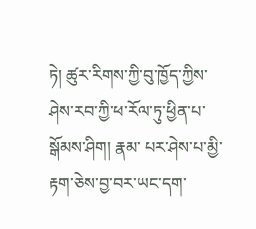ཏེ། ཚུར་རིགས་ཀྱི་བུ་ཁྱོད་ཀྱིས་ཤེས་རབ་ཀྱི་ཕ་རོལ་ཏུ་ཕྱིན་པ་སྒོམས་ཤིག། རྣམ་ པར་ཤེས་པ་མྱི་རྟག་ཅེས་བྱ་བར་ཡང་དག་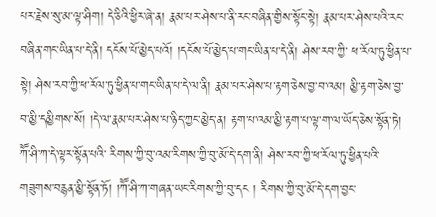པར་རྗེས་སུ་མ་ལྟ་ཤིག། དེ་ཅིའི་ཕྱིར་ཞེ་ན། རྣམ་པར་ཤེས་པ་ནི་རང་བཞིན་གྱིས་སྟོང་སྟེ། རྣམ་པར་ཤེས་པའི་རང་བཞིན་གང་ཡིན་པ་དེ་ནི། དངོས་པོ་མྱེད་པའོ། །དངོས་པོ་མྱེད་པ་གང་ཡིན་པ་དེ་ནི། ཤེས་རབ་ཀྱི་ ཕ་རོལ་ཏུ་ཕྱིན་པ་སྟེ། ཤེས་རབ་ཀྱི་ཕ་རོལ་ཏུ་ཕྱིན་པ་གང་ཡིན་པ་དེ་ལ་ནི། རྣམ་པར་ཤེས་པ་རྟག་ཅེས་བྱ་བ་འམ། མྱི་རྟག་ཅེས་བྱ་བ་མྱི་དམྱིགས་སོ། །དེ་ལ་རྣམ་པར་ཤེས་པ་ཉིད་ཀྱང་མྱེད་ན། རྟག་པ་འམ་མྱི་རྟག་པ་ལྟ་ག་ལ་ཡོད་ཅེས་སྟོན་ཏེ། ཀཽ་ཤི་ཀ་དེ་ལྟར་སྟོན་པའི་ རིགས་ཀྱི་བུ་འམ་རིགས་ཀྱི་བུ་མོ་དེ་དག་ནི། ཤེས་རབ་ཀྱི་ཕ་རོལ་ཏུ་ཕྱིན་པའི་གཟུགས་བརྙན་མྱི་སྟོན་ཏོ། །ཀཽ་ཤི་ཀ་གཞན་ཡང་རིགས་ཀྱི་བུ་དང ། རིགས་ཀྱི་བུ་མོ་དེ་དག་བྱང་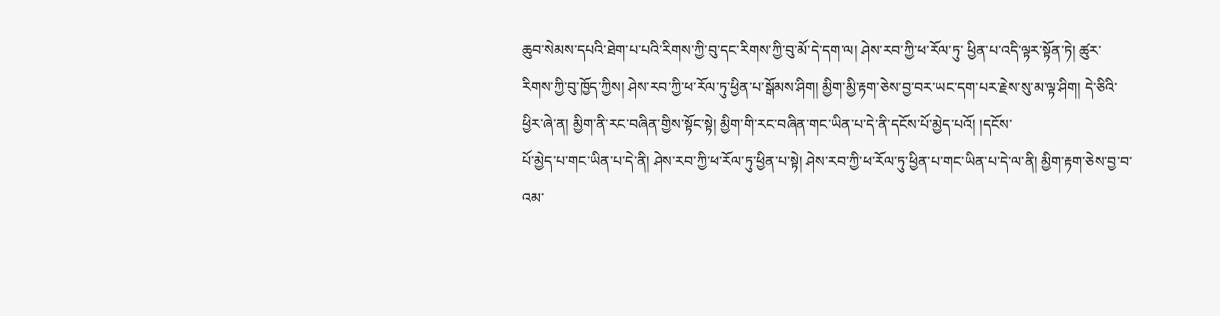ཆུབ་སེམས་དཔའི་ཐེག་པ་པའི་རིགས་ཀྱི་བུ་དང་རིགས་ཀྱི་བུ་མོ་དེ་དག་ལ། ཤེས་རབ་ཀྱི་ཕ་རོལ་ཏུ་ ཕྱིན་པ་འདི་ལྟར་སྟོན་ཏེ། ཚུར་རིགས་ཀྱི་བུ་ཁྱོད་ཀྱིས། ཤེས་རབ་ཀྱི་ཕ་རོལ་ཏུ་ཕྱིན་པ་སྒོམས་ཤིག། མྱིག་མྱི་རྟག་ཅེས་བྱ་བར་ཡང་དག་པར་རྗེས་སུ་མ་ལྟ་ཤིག། དེ་ཅིའི་ཕྱིར་ཞེ་ན། མྱིག་ནི་རང་བཞིན་གྱིས་སྟོང་སྟེ། མྱིག་གི་རང་བཞིན་གང་ཡིན་པ་དེ་ནི་དངོས་པོ་མྱེད་པའོ། །དངོས་
པོ་མྱེད་པ་གང་ཡིན་པ་དེ་ནི། ཤེས་རབ་ཀྱི་ཕ་རོལ་ཏུ་ཕྱིན་པ་སྟེ། ཤེས་རབ་ཀྱི་ཕ་རོལ་ཏུ་ཕྱིན་པ་གང་ཡིན་པ་དེ་ལ་ནི། མྱིག་རྟག་ཅེས་བྱ་བ་འམ་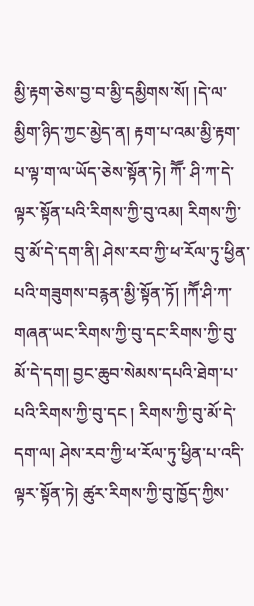མྱི་རྟག་ཅེས་བྱ་བ་མྱི་དམྱིགས་སོ། །དེ་ལ་མྱིག་ཉིད་ཀྱང་མྱེད་ན། རྟག་པ་འམ་མྱི་རྟག་པ་ལྟ་ག་ལ་ཡོད་ཅེས་སྟོན་ཏེ། ཀཽ་ ཤི་ཀ་དེ་ལྟར་སྟོན་པའི་རིགས་ཀྱི་བུ་འམ། རིགས་ཀྱི་བུ་མོ་དེ་དག་ནི། ཤེས་རབ་ཀྱི་ཕ་རོལ་ཏུ་ཕྱིན་པའི་གཟུགས་བརྙན་མྱི་སྟོན་ཏོ། །ཀཽ་ཤི་ཀ་གཞན་ཡང་རིགས་ཀྱི་བུ་དང་རིགས་ཀྱི་བུ་མོ་དེ་དག། བྱང་ཆུབ་སེམས་དཔའི་ཐེག་པ་པའི་རིགས་ཀྱི་བུ་དང ། རིགས་ཀྱི་བུ་མོ་དེ་དག་ལ། ཤེས་རབ་ཀྱི་ཕ་རོལ་ཏུ་ཕྱིན་པ་འདི་ལྟར་སྟོན་ཏེ། ཚུར་རིགས་ཀྱི་བུ་ཁྱོད་ཀྱིས་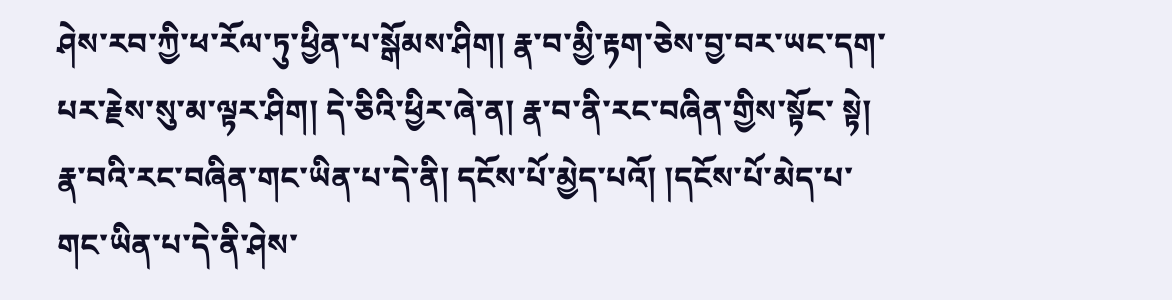ཤེས་རབ་ཀྱི་ཕ་རོལ་ཏུ་ཕྱིན་པ་སྒོམས་ཤིག། རྣ་བ་མྱི་རྟག་ཅེས་བྱ་བར་ཡང་དག་པར་རྗེས་སུ་མ་ལྟར་ཤིག། དེ་ཅིའི་ཕྱིར་ཞེ་ན། རྣ་བ་ནི་རང་བཞིན་གྱིས་སྟོང་ སྟེ། རྣ་བའི་རང་བཞིན་གང་ཡིན་པ་དེ་ནི། དངོས་པོ་མྱེད་པའོ། །དངོས་པོ་མེད་པ་གང་ཡིན་པ་དེ་ནི་ཤེས་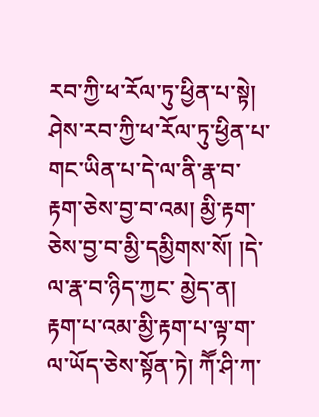རབ་ཀྱི་ཕ་རོལ་ཏུ་ཕྱིན་པ་སྟེ། ཤེས་རབ་ཀྱི་ཕ་རོལ་ཏུ་ཕྱིན་པ་གང་ཡིན་པ་དེ་ལ་ནི་རྣ་བ་རྟག་ཅེས་བྱ་བ་འམ། མྱི་རྟག་ཅེས་བྱ་བ་མྱི་དམྱིགས་སོ། །དེ་ལ་རྣ་བ་ཉིད་ཀྱང་ མྱེད་ན། རྟག་པ་འམ་མྱི་རྟག་པ་ལྟ་ག་ལ་ཡོད་ཅེས་སྟོན་ཏེ། ཀཽ་ཤི་ཀ་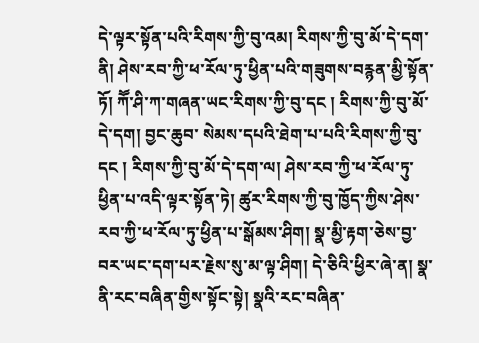དེ་ལྟར་སྟོན་པའི་རིགས་ཀྱི་བུ་འམ། རིགས་ཀྱི་བུ་མོ་དེ་དག་ནི། ཤེས་རབ་ཀྱི་ཕ་རོལ་ཏུ་ཕྱིན་པའི་གཟུགས་བརྙན་མྱི་སྟོན་ཏོ། ཀཽ་ཤི་ཀ་གཞན་ཡང་རིགས་ཀྱི་བུ་དང ། རིགས་ཀྱི་བུ་མོ་དེ་དག། བྱང་ཆུབ་ སེམས་དཔའི་ཐེག་པ་པའི་རིགས་ཀྱི་བུ་དང ། རིགས་ཀྱི་བུ་མོ་དེ་དག་ལ། ཤེས་རབ་ཀྱི་ཕ་རོལ་ཏུ་ཕྱིན་པ་འདི་ལྟར་སྟོན་ཏེ། ཚུར་རིགས་ཀྱི་བུ་ཁྱོད་ཀྱིས་ཤེས་རབ་ཀྱི་ཕ་རོལ་ཏུ་ཕྱིན་པ་སྒོམས་ཤིག། སྣ་མྱི་རྟག་ཅེས་བྱ་བར་ཡང་དག་པར་རྗེས་སུ་མ་ལྟ་ཤིག། དེ་ཅིའི་ཕྱིར་ཞེ་ན། སྣ་ ནི་རང་བཞིན་གྱིས་སྟོང་སྟེ། སྣའི་རང་བཞིན་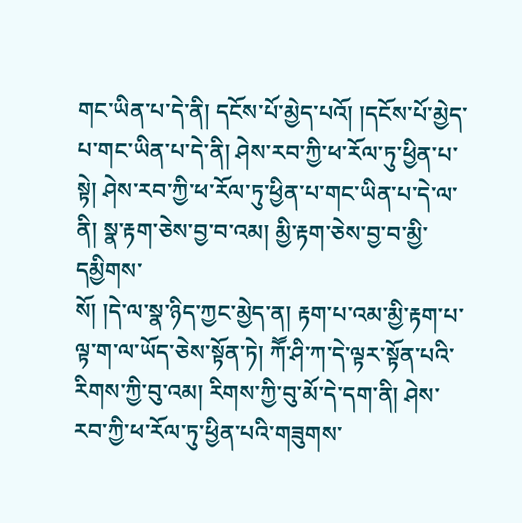གང་ཡིན་པ་དེ་ནི། དངོས་པོ་མྱེད་པའོ། །དངོས་པོ་མྱེད་པ་གང་ཡིན་པ་དེ་ནི། ཤེས་རབ་ཀྱི་ཕ་རོལ་ཏུ་ཕྱིན་པ་སྟེ། ཤེས་རབ་ཀྱི་ཕ་རོལ་ཏུ་ཕྱིན་པ་གང་ཡིན་པ་དེ་ལ་ནི། སྣ་རྟག་ཅེས་བྱ་བ་འམ། མྱི་རྟག་ཅེས་བྱ་བ་མྱི་དམྱིགས་
སོ། །དེ་ལ་སྣ་ཉིད་ཀྱང་མྱེད་ན། རྟག་པ་འམ་མྱི་རྟག་པ་ལྟ་ག་ལ་ཡོད་ཅེས་སྟོན་ཏེ། ཀཽ་ཤི་ཀ་དེ་ལྟར་སྟོན་པའི་རིགས་ཀྱི་བུ་འམ། རིགས་ཀྱི་བུ་མོ་དེ་དག་ནི། ཤེས་རབ་ཀྱི་ཕ་རོལ་ཏུ་ཕྱིན་པའི་གཟུགས་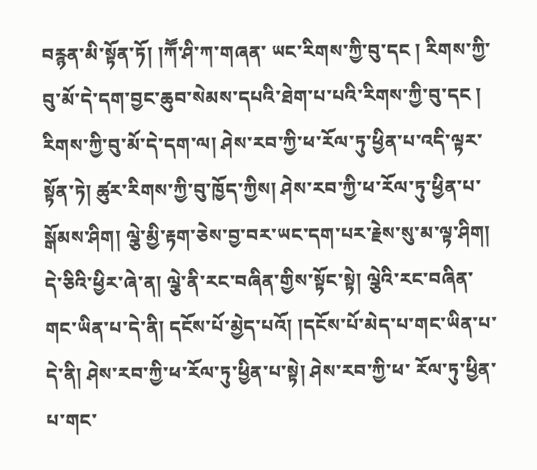བརྙན་མི་སྟོན་ཏོ། །ཀཽ་ཤི་ཀ་གཞན་ ཡང་རིགས་ཀྱི་བུ་དང ། རིགས་ཀྱི་བུ་མོ་དེ་དག་བྱང་ཆུབ་སེམས་དཔའི་ཐེག་པ་པའི་རིགས་ཀྱི་བུ་དང ། རིགས་ཀྱི་བུ་མོ་དེ་དག་ལ། ཤེས་རབ་ཀྱི་ཕ་རོལ་ཏུ་ཕྱིན་པ་འདི་ལྟར་སྟོན་ཏེ། ཚུར་རིགས་ཀྱི་བུ་ཁྱོད་ཀྱིས། ཤེས་རབ་ཀྱི་ཕ་རོལ་ཏུ་ཕྱིན་པ་སྒོམས་ཤིག། ལྕེ་མྱི་རྟག་ཅེས་བྱ་བར་ཡང་དག་པར་རྗེས་སུ་མ་ལྟ་ཤིག། དེ་ཅིའི་ཕྱིར་ཞེ་ན། ལྕེ་ནི་རང་བཞིན་གྱིས་སྟོང་སྟེ། ལྕེའི་རང་བཞིན་གང་ཡིན་པ་དེ་ནི། དངོས་པོ་མྱེད་པའོ། །དངོས་པོ་མེད་པ་གང་ཡིན་པ་དེ་ནི། ཤེས་རབ་ཀྱི་ཕ་རོལ་ཏུ་ཕྱིན་པ་སྟེ། ཤེས་རབ་ཀྱི་ཕ་ རོལ་ཏུ་ཕྱིན་པ་གང་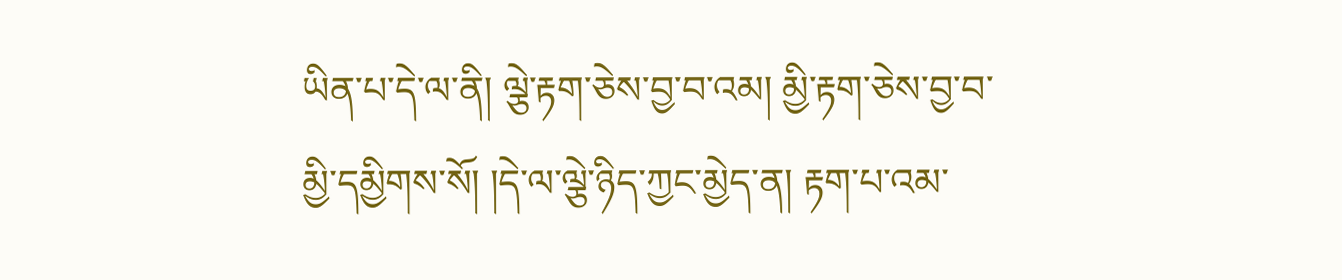ཡིན་པ་དེ་ལ་ནི། ལྕེ་རྟག་ཅེས་བྱ་བ་འམ། མྱི་རྟག་ཅེས་བྱ་བ་མྱི་དམྱིགས་སོ། །དེ་ལ་ལྕེ་ཉིད་ཀྱང་མྱེད་ན། རྟག་པ་འམ་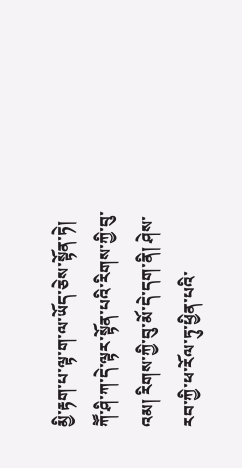མྱི་རྟག་པ་ལྟ་ག་ལ་ཡོད་ཅེས་སྟོན་ཏེ། ཀཽ་ཤི་ཀ་དེ་ལྟར་སྟོན་པའི་རིགས་ཀྱི་བུ་འམ། རིགས་ཀྱི་བུ་མོ་དེ་དག་ནི། ཤེས་ རབ་ཀྱི་ཕ་རོལ་ཏུ་ཕྱིན་པའི་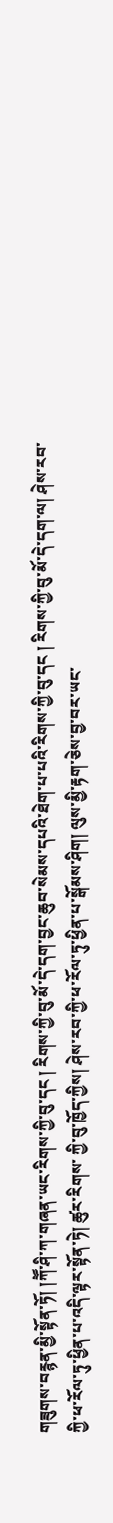གཟུགས་བརྙན་མྱི་སྟོན་ཏོ། །ཀཽ་ཤི་ཀ་གཞན་ཡང་རིགས་ཀྱི་བུ་དང ། རིགས་ཀྱི་བུ་མོ་དེ་དག་བྱང་ཆུབ་སེམས་དཔའི་ཐེག་པ་པའི་རིགས་ཀྱི་བུ་དང ། རིགས་ཀྱི་བུ་མོ་དེ་དག་ལ། ཤེས་རབ་ཀྱི་ཕ་རོལ་ཏུ་ཕྱིན་པ་འདི་ལྟར་སྟོན་ཏེ། ཚུར་རིགས་ ཀྱི་བུ་ཁྱོད་ཀྱིས། ཤེས་རབ་ཀྱི་ཕ་རོལ་ཏུ་ཕྱིན་པ་སྒོམས་ཤིག། ལུས་མྱི་རྟག་ཅེས་བྱ་བར་ཡང་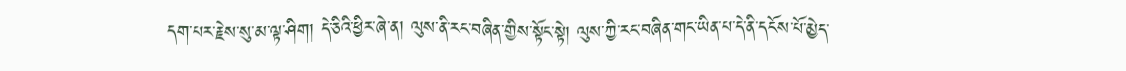དག་པར་རྗེས་སུ་མ་ལྟ་ཤིག། དེ་ཅིའི་ཕྱིར་ཞེ་ན། ལུས་ནི་རང་བཞིན་གྱིས་སྟོང་སྟེ། ལུས་ཀྱི་རང་བཞིན་གང་ཡིན་པ་དེ་ནི་དངོས་པོ་མྱེད་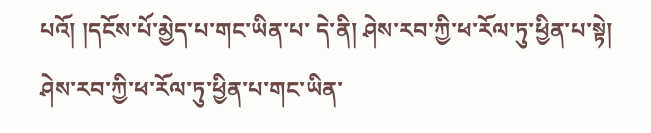པའོ། །དངོས་པོ་མྱེད་པ་གང་ཡིན་པ་ དེ་ནི། ཤེས་རབ་ཀྱི་ཕ་རོལ་ཏུ་ཕྱིན་པ་སྟེ། ཤེས་རབ་ཀྱི་ཕ་རོལ་ཏུ་ཕྱིན་པ་གང་ཡིན་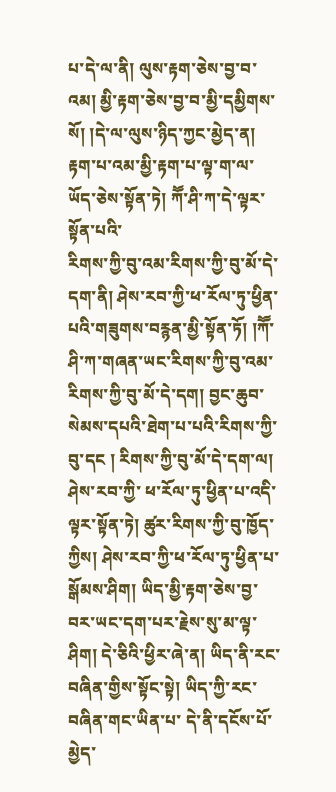པ་དེ་ལ་ནི། ལུས་རྟག་ཅེས་བྱ་བ་འམ། མྱི་རྟག་ཅེས་བྱ་བ་མྱི་དམྱིགས་སོ། །དེ་ལ་ལུས་ཉིད་ཀྱང་མྱེད་ན། རྟག་པ་འམ་མྱི་རྟག་པ་ལྟ་ག་ལ་ཡོད་ཅེས་སྟོན་ཏེ། ཀཽ་ཤི་ཀ་དེ་ལྟར་སྟོན་པའི་
རིགས་ཀྱི་བུ་འམ་རིགས་ཀྱི་བུ་མོ་དེ་དག་ནི། ཤེས་རབ་ཀྱི་ཕ་རོལ་ཏུ་ཕྱིན་པའི་གཟུགས་བརྙན་མྱི་སྟོན་ཏོ། །ཀཽ་ཤི་ཀ་གཞན་ཡང་རིགས་ཀྱི་བུ་འམ་རིགས་ཀྱི་བུ་མོ་དེ་དག། བྱང་ཆུབ་སེམས་དཔའི་ཐེག་པ་པའི་རིགས་ཀྱི་བུ་དང ། རིགས་ཀྱི་བུ་མོ་དེ་དག་ལ། ཤེས་རབ་ཀྱི་ ཕ་རོལ་ཏུ་ཕྱིན་པ་འདི་ལྟར་སྟོན་ཏེ། ཚུར་རིགས་ཀྱི་བུ་ཁྱོད་ཀྱིས། ཤེས་རབ་ཀྱི་ཕ་རོལ་ཏུ་ཕྱིན་པ་སྒོམས་ཤིག། ཡིད་མྱི་རྟག་ཅེས་བྱ་བར་ཡང་དག་པར་རྗེས་སུ་མ་ལྟ་ཤིག། དེ་ཅིའི་ཕྱིར་ཞེ་ན། ཡིད་ནི་རང་བཞིན་གྱིས་སྟོང་སྟེ། ཡིད་ཀྱི་རང་བཞིན་གང་ཡིན་པ་ དེ་ནི་དངོས་པོ་མྱེད་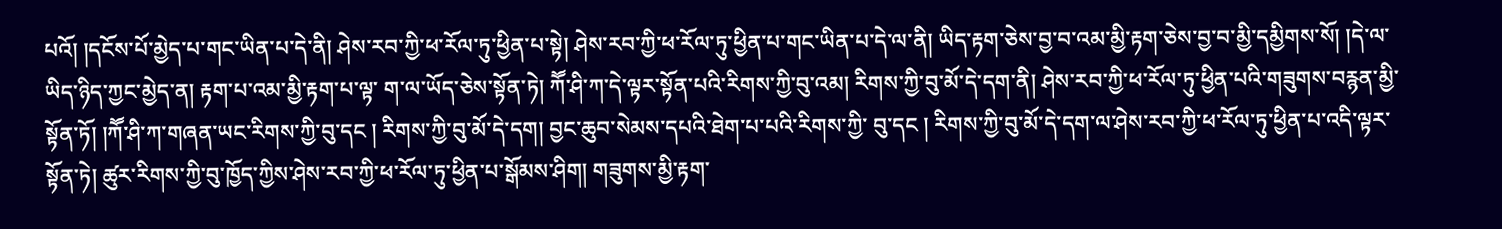པའོ། །དངོས་པོ་མྱེད་པ་གང་ཡིན་པ་དེ་ནི། ཤེས་རབ་ཀྱི་ཕ་རོལ་ཏུ་ཕྱིན་པ་སྟེ། ཤེས་རབ་ཀྱི་ཕ་རོལ་ཏུ་ཕྱིན་པ་གང་ཡིན་པ་དེ་ལ་ནི། ཡིད་རྟག་ཅེས་བྱ་བ་འམ་མྱི་རྟག་ཅེས་བྱ་བ་མྱི་དམྱིགས་སོ། །དེ་ལ་ཡིད་ཉིད་ཀྱང་མྱེད་ན། རྟག་པ་འམ་མྱི་རྟག་པ་ལྟ་ ག་ལ་ཡོད་ཅེས་སྟོན་ཏེ། ཀཽ་ཤི་ཀ་དེ་ལྟར་སྟོན་པའི་རིགས་ཀྱི་བུ་འམ། རིགས་ཀྱི་བུ་མོ་དེ་དག་ནི། ཤེས་རབ་ཀྱི་ཕ་རོལ་ཏུ་ཕྱིན་པའི་གཟུགས་བརྙན་མྱི་སྟོན་ཏོ། །ཀཽ་ཤི་ཀ་གཞན་ཡང་རིགས་ཀྱི་བུ་དང ། རིགས་ཀྱི་བུ་མོ་དེ་དག། བྱང་ཆུབ་སེམས་དཔའི་ཐེག་པ་པའི་རིགས་ཀྱི་ བུ་དང ། རིགས་ཀྱི་བུ་མོ་དེ་དག་ལ་ཤེས་རབ་ཀྱི་ཕ་རོལ་ཏུ་ཕྱིན་པ་འདི་ལྟར་སྟོན་ཏེ། ཚུར་རིགས་ཀྱི་བུ་ཁྱོད་ཀྱིས་ཤེས་རབ་ཀྱི་ཕ་རོལ་ཏུ་ཕྱིན་པ་སྒོམས་ཤིག། གཟུགས་མྱི་རྟག་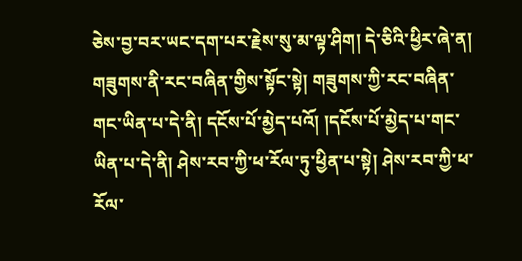ཅེས་བྱ་བར་ཡང་དག་པར་རྗེས་སུ་མ་ལྟ་ཤིག། དེ་ཅིའི་ཕྱིར་ཞེ་ན། གཟུགས་ནི་རང་བཞིན་གྱིས་སྟོང་སྟེ། གཟུགས་ཀྱི་རང་བཞིན་གང་ཡིན་པ་དེ་ནི། དངོས་པོ་མྱེད་པའོ། །དངོས་པོ་མྱེད་པ་གང་ཡིན་པ་དེ་ནི། ཤེས་རབ་ཀྱི་ཕ་རོལ་ཏུ་ཕྱིན་པ་སྟེ། ཤེས་རབ་ཀྱི་ཕ་རོལ་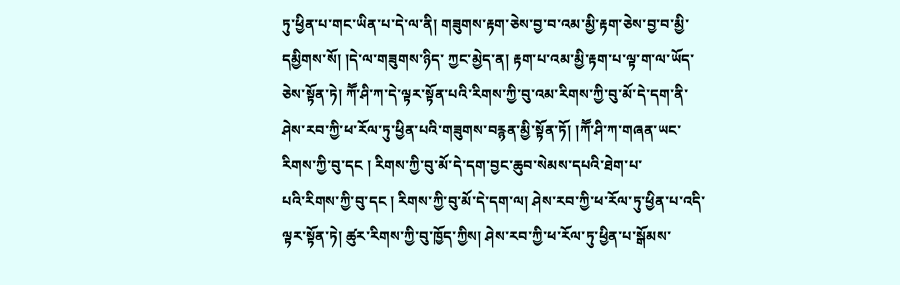ཏུ་ཕྱིན་པ་གང་ཡིན་པ་དེ་ལ་ནི། གཟུགས་རྟག་ཅེས་བྱ་བ་འམ་མྱི་རྟག་ཅེས་བྱ་བ་མྱི་དམྱིགས་སོ། །དེ་ལ་གཟུགས་ཉིད་ ཀྱང་མྱེད་ན། རྟག་པ་འམ་མྱི་རྟག་པ་ལྟ་ག་ལ་ཡོད་ཅེས་སྟོན་ཏེ། ཀཽ་ཤི་ཀ་དེ་ལྟར་སྟོན་པའི་རིགས་ཀྱི་བུ་འམ་རིགས་ཀྱི་བུ་མོ་དེ་དག་ནི་ཤེས་རབ་ཀྱི་ཕ་རོལ་ཏུ་ཕྱིན་པའི་གཟུགས་བརྙན་མྱི་སྟོན་ཏོ། །ཀཽ་ཤི་ཀ་གཞན་ཡང་རིགས་ཀྱི་བུ་དང ། རིགས་ཀྱི་བུ་མོ་དེ་དག་བྱང་ཆུབ་སེམས་དཔའི་ཐེག་པ་
པའི་རིགས་ཀྱི་བུ་དང ། རིགས་ཀྱི་བུ་མོ་དེ་དག་ལ། ཤེས་རབ་ཀྱི་ཕ་རོལ་ཏུ་ཕྱིན་པ་འདི་ལྟར་སྟོན་ཏེ། ཚུར་རིགས་ཀྱི་བུ་ཁྱོད་ཀྱིས། ཤེས་རབ་ཀྱི་ཕ་རོལ་ཏུ་ཕྱིན་པ་སྒོམས་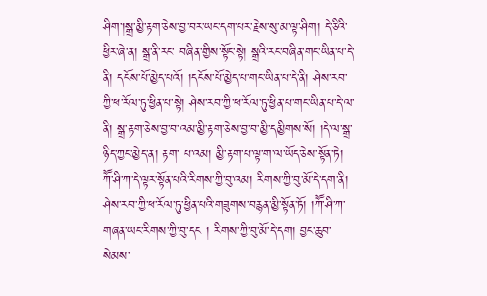ཤིག་།སྒྲ་མྱི་རྟག་ཅེས་བྱ་བར་ཡང་དག་པར་རྗེས་སུ་མ་ལྟ་ཤིག། དེ་ཅིའི་ཕྱིར་ཞེ་ན། སྒྲ་ནི་རང་ བཞིན་གྱིས་སྟོང་སྟེ། སྒྲའི་རང་བཞིན་གང་ཡིན་པ་དེ་ནི། དངོས་པོ་མྱེད་པའོ། །དངོས་པོ་མྱེད་པ་གང་ཡིན་པ་དེ་ནི། ཤེས་རབ་ཀྱི་ཕ་རོལ་ཏུ་ཕྱིན་པ་སྟེ། ཤེས་རབ་ཀྱི་ཕ་རོལ་ཏུ་ཕྱིན་པ་གང་ཡིན་པ་དེ་ལ་ནི། སྒྲ་རྟག་ཅེས་བྱ་བ་འམ་མྱི་རྟག་ཅེས་བྱ་བ་མྱི་དམྱིགས་སོ། །དེ་ལ་སྒྲ་ཉིད་ཀྱང་མྱེད་ན། རྟག་ པ་འམ། མྱི་རྟག་པ་ལྟ་ག་ལ་ཡོད་ཅེས་སྟོན་ཏེ། ཀཽ་ཤི་ཀ་དེ་ལྟར་སྟོན་པའི་རིགས་ཀྱི་བུ་འམ། རིགས་ཀྱི་བུ་མོ་དེ་དག་ནི། ཤེས་རབ་ཀྱི་ཕ་རོལ་ཏུ་ཕྱིན་པའི་གཟུགས་བརྙན་མྱི་སྟོན་ཏོ། །ཀཽ་ཤི་ཀ་གཞན་ཡང་རིགས་ཀྱི་བུ་དང ། རིགས་ཀྱི་བུ་མོ་དེ་དག། བྱང་ཆུབ་སེམས་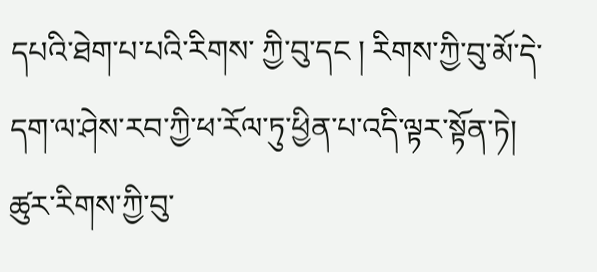དཔའི་ཐེག་པ་པའི་རིགས་ ཀྱི་བུ་དང ། རིགས་ཀྱི་བུ་མོ་དེ་དག་ལ་ཤེས་རབ་ཀྱི་ཕ་རོལ་ཏུ་ཕྱིན་པ་འདི་ལྟར་སྟོན་ཏེ། ཚུར་རིགས་ཀྱི་བུ་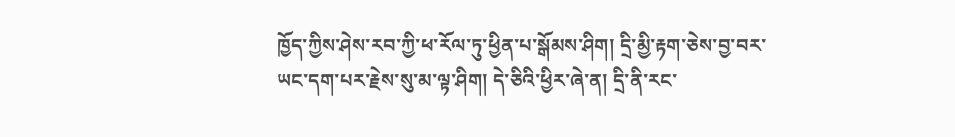ཁྱོད་ཀྱིས་ཤེས་རབ་ཀྱི་ཕ་རོལ་ཏུ་ཕྱིན་པ་སྒོམས་ཤིག། དྲི་མྱི་རྟག་ཅེས་བྱ་བར་ཡང་དག་པར་རྗེས་སུ་མ་ལྟ་ཤིག། དེ་ཅིའི་ཕྱིར་ཞེ་ན། དྲི་ནི་རང་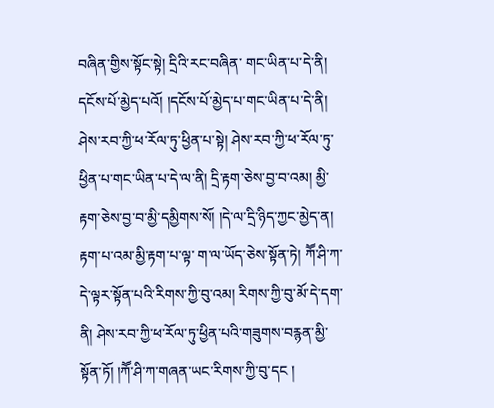བཞིན་གྱིས་སྟོང་སྟེ། དྲིའི་རང་བཞིན་ གང་ཡིན་པ་དེ་ནི། དངོས་པོ་མྱེད་པའོ། །དངོས་པོ་མྱེད་པ་གང་ཡིན་པ་དེ་ནི། ཤེས་རབ་ཀྱི་ཕ་རོལ་ཏུ་ཕྱིན་པ་སྟེ། ཤེས་རབ་ཀྱི་ཕ་རོལ་ཏུ་ཕྱིན་པ་གང་ཡིན་པ་དེ་ལ་ནི། དྲི་རྟག་ཅེས་བྱ་བ་འམ། མྱི་རྟག་ཅེས་བྱ་བ་མྱི་དམྱིགས་སོ། །དེ་ལ་དྲི་ཉིད་ཀྱང་མྱེད་ན། རྟག་པ་འམ་མྱི་རྟག་པ་ལྟ་ ག་ལ་ཡོད་ཅེས་སྟོན་ཏེ། ཀཽ་ཤི་ཀ་དེ་ལྟར་སྟོན་པའི་རིགས་ཀྱི་བུ་འམ། རིགས་ཀྱི་བུ་མོ་དེ་དག་ནི། ཤེས་རབ་ཀྱི་ཕ་རོལ་ཏུ་ཕྱིན་པའི་གཟུགས་བརྙན་མྱི་སྟོན་ཏོ། །ཀཽ་ཤི་ཀ་གཞན་ཡང་རིགས་ཀྱི་བུ་དང །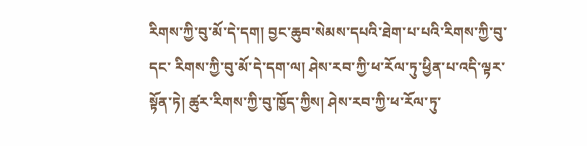རིགས་ཀྱི་བུ་མོ་དེ་དག། བྱང་ཆུབ་སེམས་དཔའི་ཐེག་པ་པའི་རིགས་ཀྱི་བུ་དང་ རིགས་ཀྱི་བུ་མོ་དེ་དག་ལ། ཤེས་རབ་ཀྱི་ཕ་རོལ་ཏུ་ཕྱིན་པ་འདི་ལྟར་སྟོན་ཏེ། ཚུར་རིགས་ཀྱི་བུ་ཁྱོད་ཀྱིས། ཤེས་རབ་ཀྱི་ཕ་རོལ་ཏུ་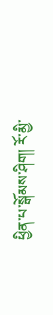ཕྱིན་པ་སྒོམས་ཤིག། རོ་མྱི་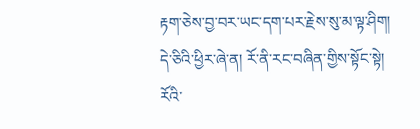རྟག་ཅེས་བྱ་བར་ཡང་དག་པར་རྗེས་སུ་མ་ལྟ་ཤིག། དེ་ཅིའི་ཕྱིར་ཞེ་ན། རོ་ནི་རང་བཞིན་གྱིས་སྟོང་སྟེ། རོའི་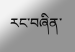རང་བཞིན་